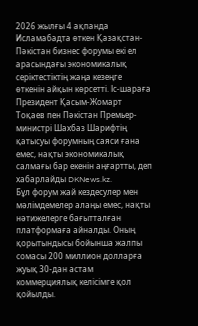2026 жылғы 4 ақпанда Исламабадта өткен Қазақстан-Пәкістан бизнес форумы екі ел арасындағы экономикалық серіктестіктің жаңа кезеңге өткенін айқын көрсетті. Іс-шараға Президент Қасым-Жомарт Тоқаев пен Пәкістан Премьер-министрі Шахбаз Шарифтің қатысуы форумның саяси ғана емес, нақты экономикалық салмағы бар екенін аңғартты, деп хабарлайды DKNews.kz.
Бұл форум жай кездесулер мен мәлімдемелер алаңы емес, нақты нәтижелерге бағытталған платформаға айналды. Оның қорытындысы бойынша жалпы сомасы 200 миллион долларға жуық 30-дан астам коммерциялық келісімге қол қойылды.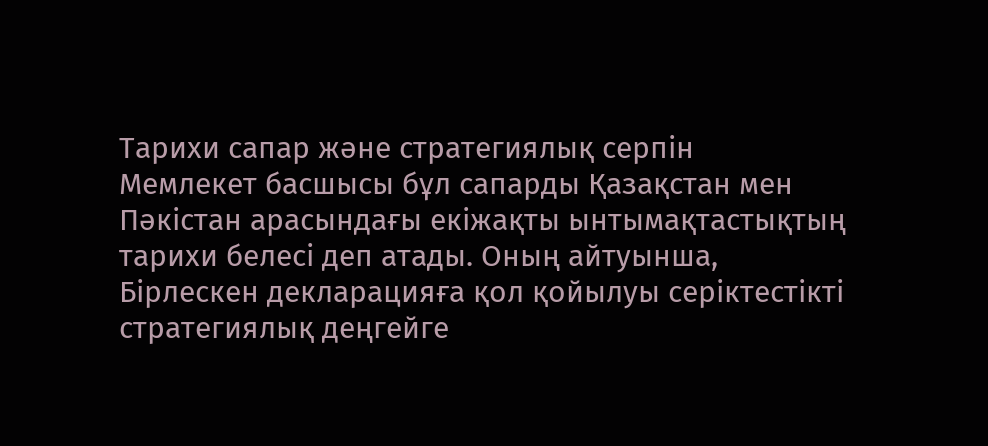Тарихи сапар және стратегиялық серпін
Мемлекет басшысы бұл сапарды Қазақстан мен Пәкістан арасындағы екіжақты ынтымақтастықтың тарихи белесі деп атады. Оның айтуынша, Бірлескен декларацияға қол қойылуы серіктестікті стратегиялық деңгейге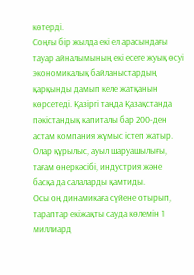көтерді.
Соңғы бір жылда екі ел арасындағы тауар айналымының екі есеге жуық өсуі экономикалық байланыстардың қарқынды дамып келе жатқанын көрсетеді. Қазіргі таңда Қазақстанда пәкістандық капиталы бар 200-ден астам компания жұмыс істеп жатыр. Олар құрылыс, ауыл шаруашылығы, тағам өнеркәсібі, индустрия және басқа да салаларды қамтиды.
Осы оң динамикаға сүйене отырып, тараптар екіжақты сауда көлемін 1 миллиард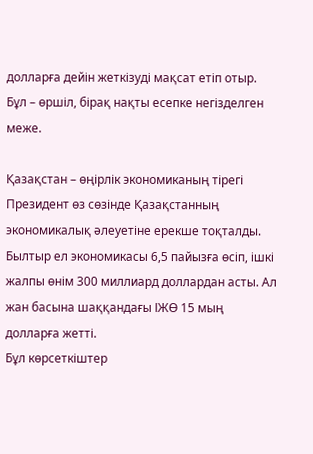долларға дейін жеткізуді мақсат етіп отыр. Бұл – өршіл, бірақ нақты есепке негізделген меже.

Қазақстан – өңірлік экономиканың тірегі
Президент өз сөзінде Қазақстанның экономикалық әлеуетіне ерекше тоқталды. Былтыр ел экономикасы 6,5 пайызға өсіп, ішкі жалпы өнім 300 миллиард доллардан асты. Ал жан басына шаққандағы ІЖӨ 15 мың долларға жетті.
Бұл көрсеткіштер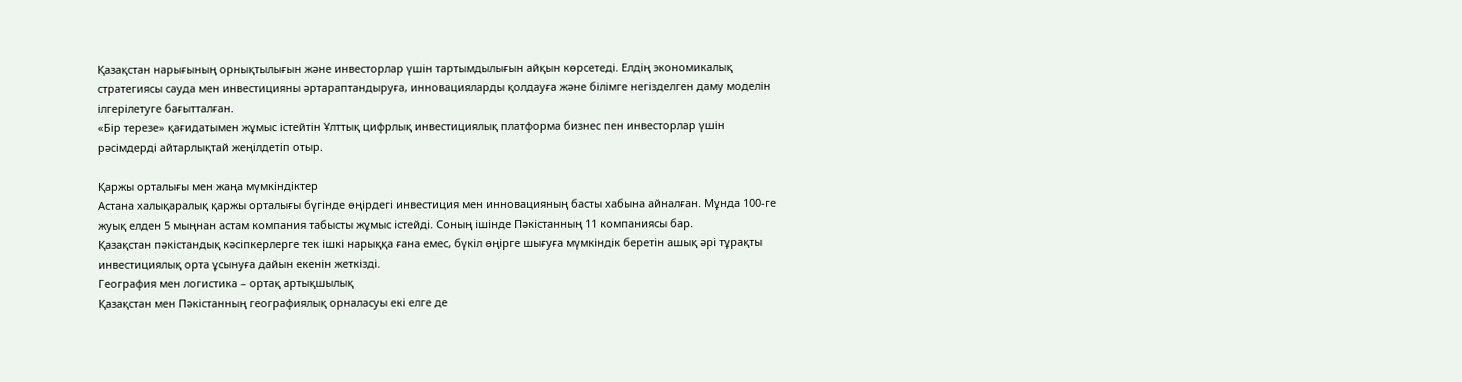Қазақстан нарығының орнықтылығын және инвесторлар үшін тартымдылығын айқын көрсетеді. Елдің экономикалық стратегиясы сауда мен инвестицияны әртараптандыруға, инновацияларды қолдауға және білімге негізделген даму моделін ілгерілетуге бағытталған.
«Бір терезе» қағидатымен жұмыс істейтін Ұлттық цифрлық инвестициялық платформа бизнес пен инвесторлар үшін рәсімдерді айтарлықтай жеңілдетіп отыр.

Қаржы орталығы мен жаңа мүмкіндіктер
Астана халықаралық қаржы орталығы бүгінде өңірдегі инвестиция мен инновацияның басты хабына айналған. Мұнда 100-ге жуық елден 5 мыңнан астам компания табысты жұмыс істейді. Соның ішінде Пәкістанның 11 компаниясы бар.
Қазақстан пәкістандық кәсіпкерлерге тек ішкі нарыққа ғана емес, бүкіл өңірге шығуға мүмкіндік беретін ашық әрі тұрақты инвестициялық орта ұсынуға дайын екенін жеткізді.
География мен логистика – ортақ артықшылық
Қазақстан мен Пәкістанның географиялық орналасуы екі елге де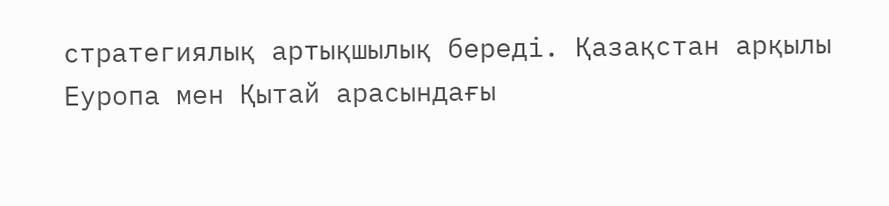стратегиялық артықшылық береді. Қазақстан арқылы Еуропа мен Қытай арасындағы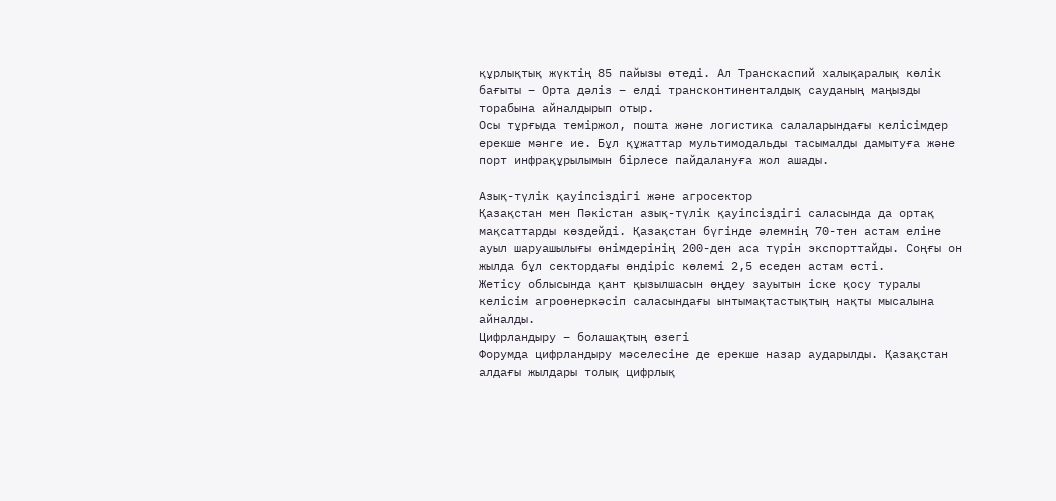құрлықтық жүктің 85 пайызы өтеді. Ал Транскаспий халықаралық көлік бағыты – Орта дәліз – елді трансконтиненталдық сауданың маңызды торабына айналдырып отыр.
Осы тұрғыда теміржол, пошта және логистика салаларындағы келісімдер ерекше мәнге ие. Бұл құжаттар мультимодальды тасымалды дамытуға және порт инфрақұрылымын бірлесе пайдалануға жол ашады.

Азық-түлік қауіпсіздігі және агросектор
Қазақстан мен Пәкістан азық-түлік қауіпсіздігі саласында да ортақ мақсаттарды көздейді. Қазақстан бүгінде әлемнің 70-тен астам еліне ауыл шаруашылығы өнімдерінің 200-ден аса түрін экспорттайды. Соңғы он жылда бұл сектордағы өндіріс көлемі 2,5 еседен астам өсті.
Жетісу облысында қант қызылшасын өңдеу зауытын іске қосу туралы келісім агроөнеркәсіп саласындағы ынтымақтастықтың нақты мысалына айналды.
Цифрландыру – болашақтың өзегі
Форумда цифрландыру мәселесіне де ерекше назар аударылды. Қазақстан алдағы жылдары толық цифрлық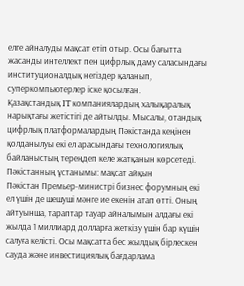елге айналуды мақсат етіп отыр. Осы бағытта жасанды интеллект пен цифрлық даму саласындағы институционалдық негіздер қаланып, суперкомпьютерлер іске қосылған.
Қазақстандық IT компаниялардың халықаралық нарықтағы жетістігі де айтылды. Мысалы, отандық цифрлық платформалардың Пәкістанда кеңінен қолданылуы екі ел арасындағы технологиялық байланыстың тереңдеп келе жатқанын көрсетеді.
Пәкістанның ұстанымы: мақсат айқын
Пәкістан Премьер-министрі бизнес форумның екі ел үшін де шешуші мәнге ие екенін атап өтті. Оның айтуынша, тараптар тауар айналымын алдағы екі жылда 1 миллиард долларға жеткізу үшін бар күшін салуға келісті. Осы мақсатта бес жылдық бірлескен сауда және инвестициялық бағдарлама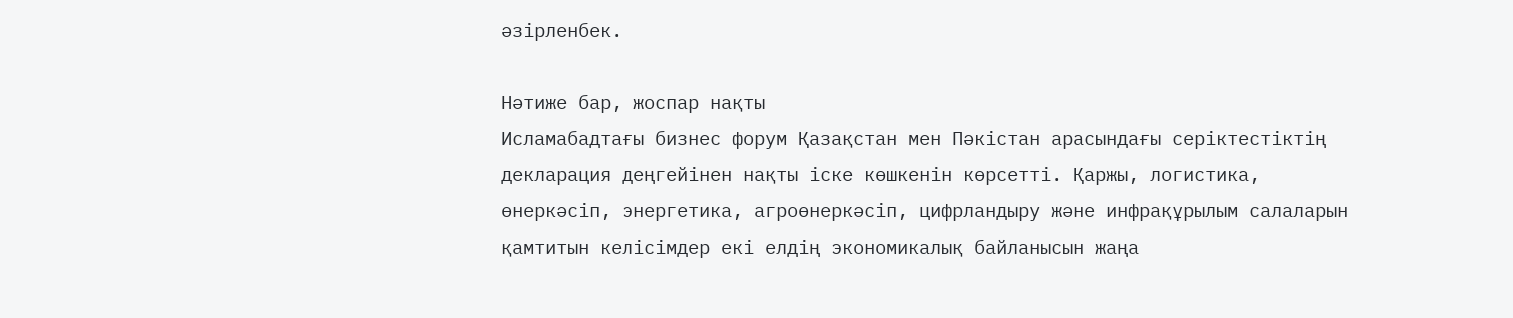әзірленбек.

Нәтиже бар, жоспар нақты
Исламабадтағы бизнес форум Қазақстан мен Пәкістан арасындағы серіктестіктің декларация деңгейінен нақты іске көшкенін көрсетті. Қаржы, логистика, өнеркәсіп, энергетика, агроөнеркәсіп, цифрландыру және инфрақұрылым салаларын қамтитын келісімдер екі елдің экономикалық байланысын жаңа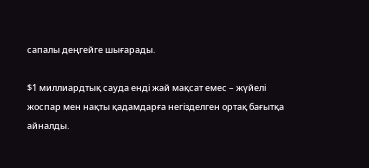сапалы деңгейге шығарады.

$1 миллиардтық сауда енді жай мақсат емес – жүйелі жоспар мен нақты қадамдарға негізделген ортақ бағытқа айналды.